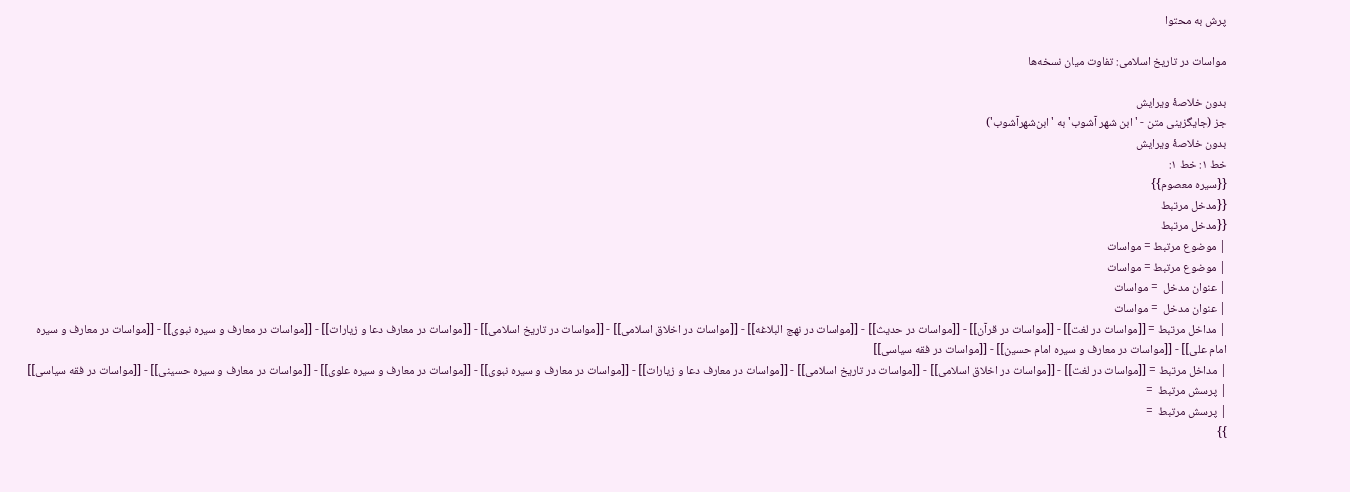پرش به محتوا

مواسات در تاریخ اسلامی: تفاوت میان نسخه‌ها

بدون خلاصۀ ویرایش
جز (جایگزینی متن - 'ابن شهر آشوب' به 'ابن‌شهرآشوب')
بدون خلاصۀ ویرایش
خط ۱: خط ۱:
{{سیره معصوم}}
{{مدخل مرتبط
{{مدخل مرتبط
| موضوع مرتبط = مواسات
| موضوع مرتبط = مواسات
| عنوان مدخل  = مواسات
| عنوان مدخل  = مواسات
| مداخل مرتبط = [[مواسات در لغت]] - [[مواسات در قرآن]] - [[مواسات در حدیث]] - [[مواسات در نهج البلاغه]] - [[مواسات در اخلاق اسلامی]] - [[مواسات در تاریخ اسلامی]] - [[مواسات در معارف دعا و زیارات]] - [[مواسات در معارف و سیره نبوی]] - [[مواسات در معارف و سیره امام علی]] - [[مواسات در معارف و سیره امام حسین]] - [[مواسات در فقه سیاسی]]
| مداخل مرتبط = [[مواسات در لغت]] - [[مواسات در اخلاق اسلامی]] - [[مواسات در تاریخ اسلامی]] - [[مواسات در معارف دعا و زیارات]] - [[مواسات در معارف و سیره نبوی]] - [[مواسات در معارف و سیره علوی]] - [[مواسات در معارف و سیره حسینی]] - [[مواسات در فقه سیاسی]]
| پرسش مرتبط  =
| پرسش مرتبط  =
}}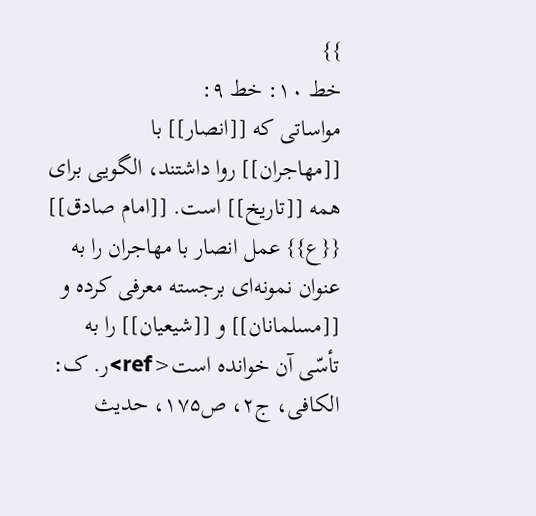}}
خط ۱۰: خط ۹:
مواساتی که [[انصار]] با [[مهاجران]] روا داشتند، الگویی برای همه [[تاریخ]] است. [[امام صادق]] {{ع}} عمل انصار با مهاجران را به عنوان نمونه‌ای برجسته معرفی کرده و [[مسلمانان]] و [[شیعیان]] را به تأسّی آن خوانده است<ref>ر. ک: الکافی، ج۲، ص۱۷۵، حدیث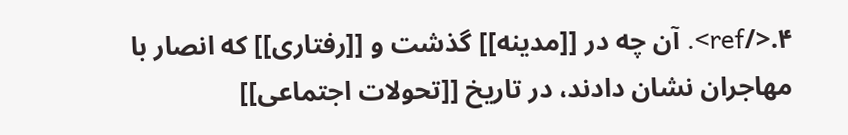۴.</ref>. آن چه در [[مدینه]] گذشت و [[رفتاری]] که انصار با مهاجران نشان دادند، در تاریخ [[تحولات اجتماعی]]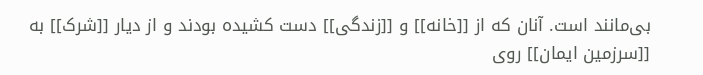بی‌مانند است. آنان که از [[خانه]] و [[زندگی]] دست کشیده بودند و از دیار [[شرک]] به [[سرزمین ایمان]] روی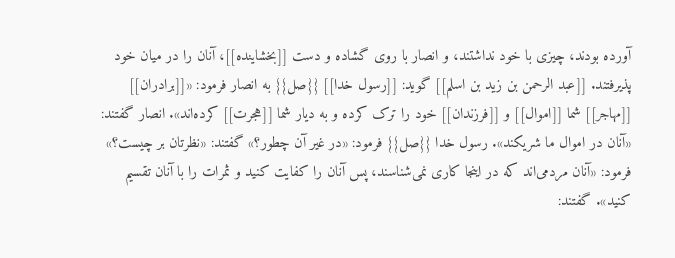آورده بودند، چیزی با خود نداشتند، و انصار با روی گشاده و دست [[بخشاینده]]، آنان را در میان خود پذیرفتند. [[عبد الرحمن بن زید بن اسلم]] گوید: [[رسول خدا]] {{صل}} به انصار فرمود: «[[برادران]] [[مهاجر]] شما [[اموال]] و [[فرزندان]] خود را ترک کرده و به دیار شما [[هجرت]] کرده‌اند». انصار گفتند: «آنان در اموال ما شریکند». رسول خدا {{صل}} فرمود: «در غیر آن چطور؟» گفتند: «نظرتان بر چیست؟» فرمود: «آنان مردمی‌اند که در اینجا کاری نمی‌شناسند، پس آنان را کفایت کنید و ثمرات را با آنان تقسیم کنید». گفتند: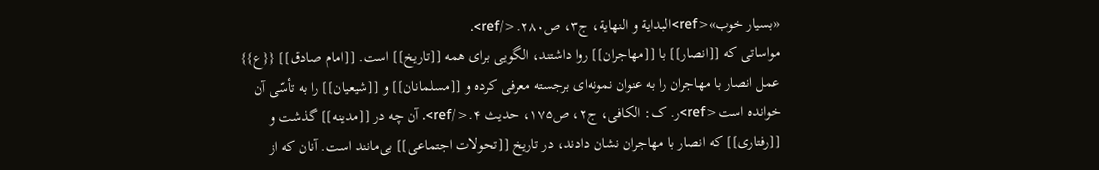«بسیار خوب»<ref>البدایة و النهایة، ج۳، ص۲۸۰.</ref>.
مواساتی که [[انصار]] با [[مهاجران]] روا داشتند، الگویی برای همه [[تاریخ]] است. [[امام صادق]] {{ع}} عمل انصار با مهاجران را به عنوان نمونه‌ای برجسته معرفی کرده و [[مسلمانان]] و [[شیعیان]] را به تأسّی آن خوانده است<ref>ر. ک: الکافی، ج۲، ص۱۷۵، حدیث ۴.</ref>. آن چه در [[مدینه]] گذشت و [[رفتاری]] که انصار با مهاجران نشان دادند، در تاریخ [[تحولات اجتماعی]] بی‌مانند است. آنان که از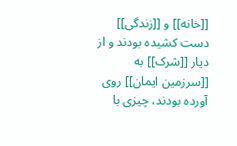[[خانه]] و [[زندگی]] دست کشیده بودند و از دیار [[شرک]] به [[سرزمین ایمان]] روی آورده بودند، چیزی با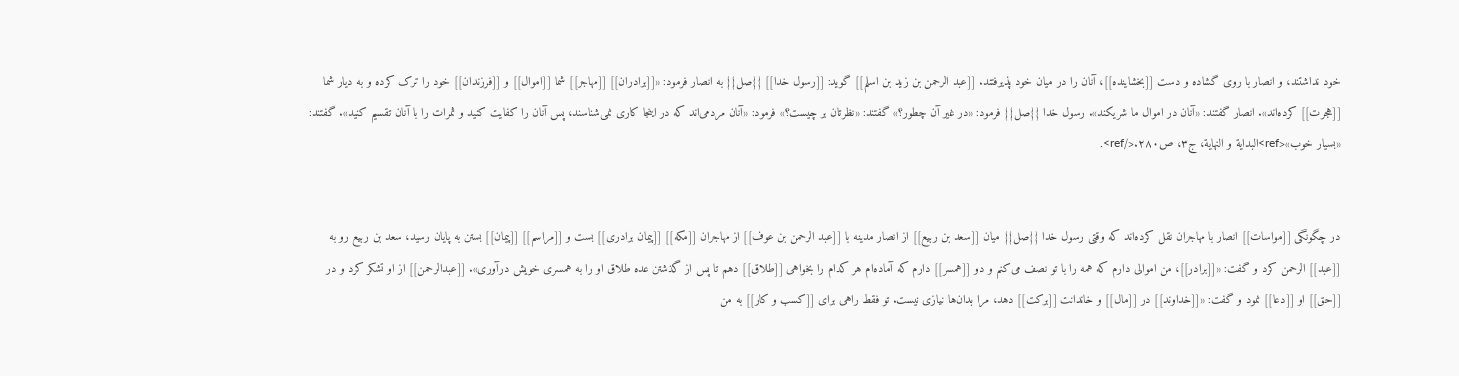خود نداشتند، و انصار با روی گشاده و دست [[بخشاینده]]، آنان را در میان خود پذیرفتند. [[عبد الرحمن بن زید بن اسلم]] گوید: [[رسول خدا]] {{صل}} به انصار فرمود: «[[برادران]] [[مهاجر]] شما [[اموال]] و [[فرزندان]] خود را ترک کرده و به دیار شما [[هجرت]] کرده‌اند». انصار گفتند: «آنان در اموال ما شریکند». رسول خدا {{صل}} فرمود: «در غیر آن چطور؟» گفتند: «نظرتان بر چیست؟» فرمود: «آنان مردمی‌اند که در اینجا کاری نمی‌شناسند، پس آنان را کفایت کنید و ثمرات را با آنان تقسیم کنید». گفتند: «بسیار خوب»<ref>البدایة و النهایة، ج۳، ص۲۸۰.</ref>.


در چگونگی [[مواسات]] انصار با مهاجران نقل کرده‌اند که وقتی رسول خدا {{صل}} میان [[سعد بن ربیع]] از انصار مدینه با [[عبد الرحمن بن عوف]] از مهاجران [[مکه]] [[پیمان برادری]] بست و [[مراسم]] [[پیمان]] بستن به پایان رسید، سعد بن ربیع رو به [[عبد]] الرحمن کرد و گفت: «[[برادر]]، من اموالی دارم که همه را با تو نصف می‌کنم و دو [[همسر]] دارم که آماده‌ام هر کدام را بخواهی [[طلاق]] دهم تا پس از گذشتن عده طلاق او را به همسری خویش درآوری». [[عبدالرحمن]] از او تشکر کرد و در [[حق]] او [[دعا]] نمود و گفت: «[[خداوند]] در [[مال]] و خاندانت [[برکت]] دهد، مرا بدان‌ها نیازی نیست. تو فقط راهی برای [[کسب و کار]] به من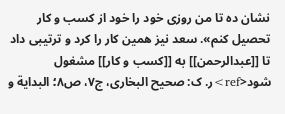نشان ده تا من روزی خود را خود از کسب و کار تحصیل کنم». سعد نیز همین کار را کرد و ترتیبی داد تا [[عبدالرحمن]] به [[کسب و کار]] مشغول شود<ref>ر. ک: صحیح البخاری، ج۷، ص۸؛ البدایة و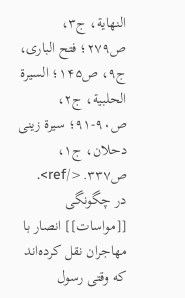النهایة، ج۳، ص۲۷۹؛ فتح الباری، ج۹، ص۱۴۵؛ السیرة الحلبیة، ج۲، ص۹۰-۹۱؛ سیرة زینی دحلان، ج۱، ص۳۳۷.</ref>.
در چگونگی [[مواسات]] انصار با مهاجران نقل کرده‌اند که وقتی رسول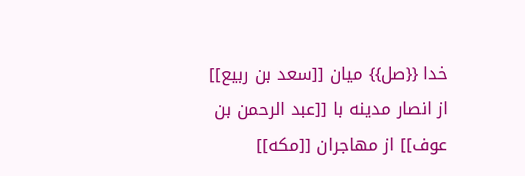خدا {{صل}} میان [[سعد بن ربیع]] از انصار مدینه با [[عبد الرحمن بن عوف]] از مهاجران [[مکه]]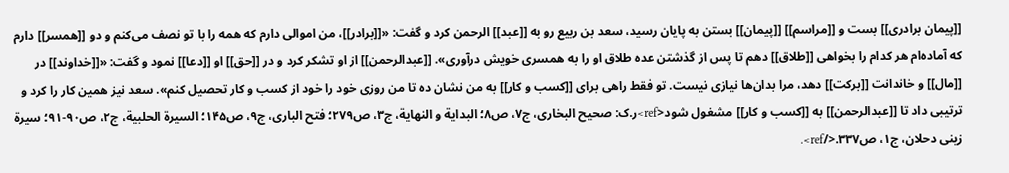[[پیمان برادری]] بست و [[مراسم]] [[پیمان]] بستن به پایان رسید، سعد بن ربیع رو به [[عبد]] الرحمن کرد و گفت: «[[برادر]]، من اموالی دارم که همه را با تو نصف می‌کنم و دو [[همسر]] دارم که آماده‌ام هر کدام را بخواهی [[طلاق]] دهم تا پس از گذشتن عده طلاق او را به همسری خویش درآوری». [[عبدالرحمن]] از او تشکر کرد و در [[حق]] او [[دعا]] نمود و گفت: «[[خداوند]] در [[مال]] و خاندانت [[برکت]] دهد، مرا بدان‌ها نیازی نیست. تو فقط راهی برای [[کسب و کار]] به من نشان ده تا من روزی خود را خود از کسب و کار تحصیل کنم». سعد نیز همین کار را کرد و ترتیبی داد تا [[عبدالرحمن]] به [[کسب و کار]] مشغول شود<ref>ر.ک: صحیح البخاری، ج۷، ص۸؛ البدایة و النهایة، ج۳، ص۲۷۹؛ فتح الباری، ج۹، ص۱۴۵؛ السیرة الحلبیة، ج۲، ص۹۰-۹۱؛ سیرة زینی دحلان، ج۱، ص۳۳۷.</ref>.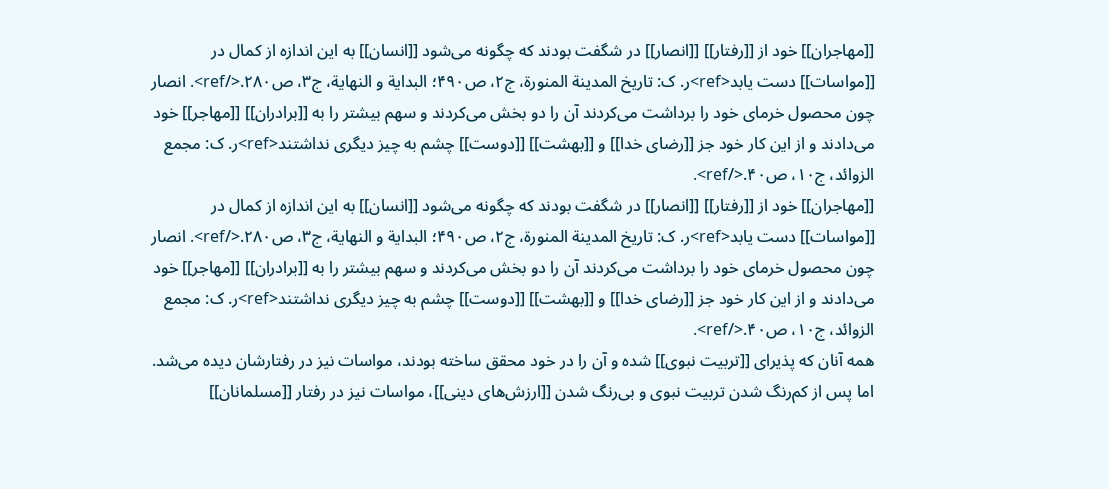[[مهاجران]] خود از [[رفتار]] [[انصار]] در شگفت بودند که چگونه می‌شود [[انسان]] به این اندازه از کمال در [[مواسات]] دست یابد<ref>ر. ک: تاریخ المدینة المنورة، ج۲، ص۴۹۰؛ البدایة و النهایة، ج۳، ص۲۸۰.</ref>. انصار چون محصول خرمای خود را برداشت می‌کردند آن را دو بخش می‌کردند و سهم بیشتر را به [[برادران]] [[مهاجر]] خود می‌دادند و از این کار خود جز [[رضای خدا]] و [[بهشت]] [[دوست]] چشم به چیز دیگری نداشتند<ref>ر. ک: مجمع الزوائد، ج۱۰، ص۴۰.</ref>.
[[مهاجران]] خود از [[رفتار]] [[انصار]] در شگفت بودند که چگونه می‌شود [[انسان]] به این اندازه از کمال در [[مواسات]] دست یابد<ref>ر. ک: تاریخ المدینة المنورة، ج۲، ص۴۹۰؛ البدایة و النهایة، ج۳، ص۲۸۰.</ref>. انصار چون محصول خرمای خود را برداشت می‌کردند آن را دو بخش می‌کردند و سهم بیشتر را به [[برادران]] [[مهاجر]] خود می‌دادند و از این کار خود جز [[رضای خدا]] و [[بهشت]] [[دوست]] چشم به چیز دیگری نداشتند<ref>ر. ک: مجمع الزوائد، ج۱۰، ص۴۰.</ref>.
همه آنان که پذیرای [[تربیت نبوی]] شده و آن را در خود محقق ساخته بودند، مواسات نیز در رفتارشان دیده می‌شد. اما پس از کم‌رنگ شدن تربیت نبوی و بی‌رنگ شدن [[ارزش‌های دینی]]، مواسات نیز در رفتار [[مسلمانان]]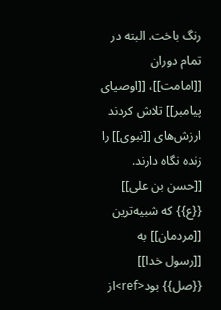رنگ باخت. البته در تمام دوران [[امامت]]، [[اوصیای پیامبر]] تلاش کردند ارزش‌های [[نبوی]] را زنده نگاه دارند. [[حسن بن علی]] {{ع}} که شبیه‌ترین [[مردمان]] به [[رسول خدا]] {{صل}} بود<ref>از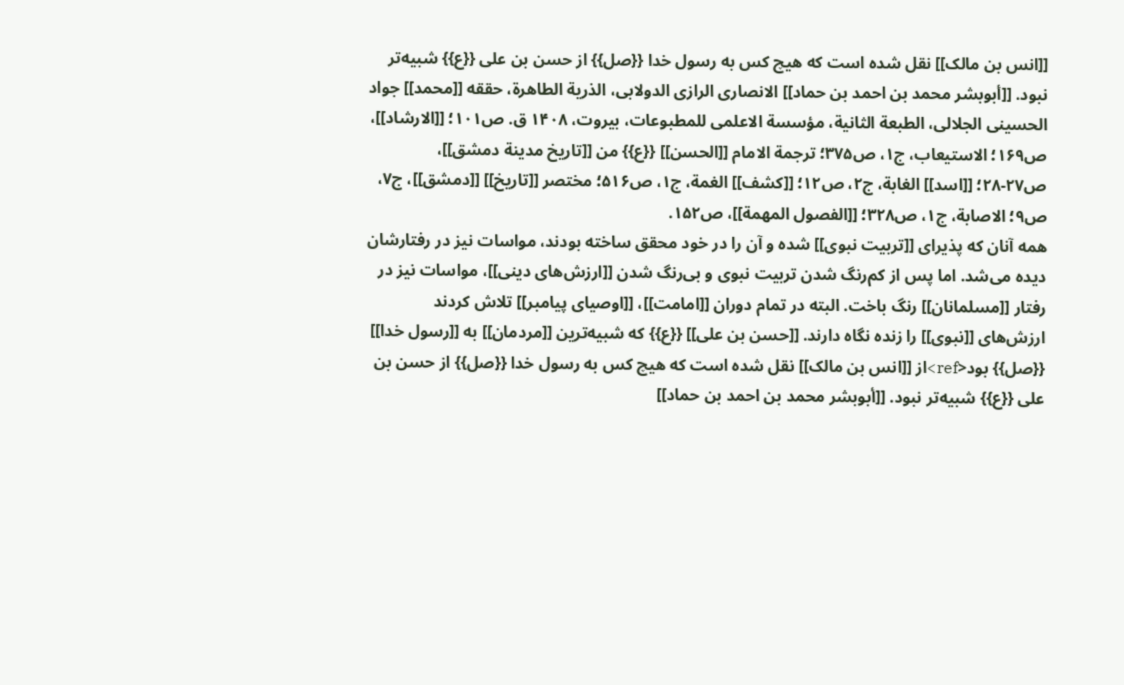[[انس بن مالک]] نقل شده است که هیچ کس به رسول خدا {{صل}} از حسن بن علی {{ع}} شبیه‌تر نبود. [[أبوبشر محمد بن احمد بن حماد]] الانصاری الرازی الدولابی، الذریة الطاهرة، حققه [[محمد]] جواد الحسینی الجلالی، الطبعة الثانیة، مؤسسة الاعلمی للمطبوعات، بیروت، ۱۴۰۸ ق. ص۱۰۱؛ [[الارشاد]]، ص۱۶۹؛ الاستیعاب، ج۱، ص۳۷۵؛ ترجمة الامام [[الحسن]] {{ع}} من [[تاریخ مدینة دمشق]]، ص۲۷-۲۸؛ [[اسد]] الغابة، ج۲، ص۱۲؛ [[کشف]] الغمة، ج۱، ص۵۱۶؛ مختصر [[تاریخ]] [[دمشق]]، ج۷، ص۹؛ الاصابة، ج۱، ص۳۲۸؛ [[الفصول المهمة]]، ص۱۵۲.
همه آنان که پذیرای [[تربیت نبوی]] شده و آن را در خود محقق ساخته بودند، مواسات نیز در رفتارشان دیده می‌شد. اما پس از کم‌رنگ شدن تربیت نبوی و بی‌رنگ شدن [[ارزش‌های دینی]]، مواسات نیز در رفتار [[مسلمانان]] رنگ باخت. البته در تمام دوران [[امامت]]، [[اوصیای پیامبر]] تلاش کردند ارزش‌های [[نبوی]] را زنده نگاه دارند. [[حسن بن علی]] {{ع}} که شبیه‌ترین [[مردمان]] به [[رسول خدا]] {{صل}} بود<ref>از [[انس بن مالک]] نقل شده است که هیچ کس به رسول خدا {{صل}} از حسن بن علی {{ع}} شبیه‌تر نبود. [[أبوبشر محمد بن احمد بن حماد]]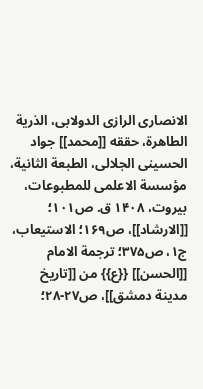الانصاری الرازی الدولابی، الذریة الطاهرة، حققه [[محمد]] جواد الحسینی الجلالی، الطبعة الثانیة، مؤسسة الاعلمی للمطبوعات، بیروت، ۱۴۰۸ ق. ص۱۰۱؛ [[الارشاد]]، ص۱۶۹؛ الاستیعاب، ج۱، ص۳۷۵؛ ترجمة الامام [[الحسن]] {{ع}} من [[تاریخ مدینة دمشق]]، ص۲۷-۲۸؛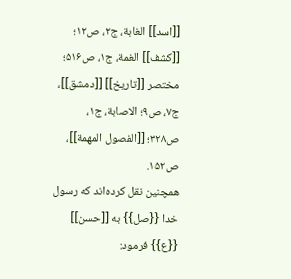[[اسد]] الغابة، ج۲، ص۱۲؛ [[کشف]] الغمة، ج۱، ص۵۱۶؛ مختصر [[تاریخ]] [[دمشق]]، ج۷، ص۹؛ الاصابة، ج۱، ص۳۲۸؛ [[الفصول المهمة]]، ص۱۵۲.
همچنین نقل کرده‌اند که رسول خدا {{صل}} به [[حسن]] {{ع}} فرمود: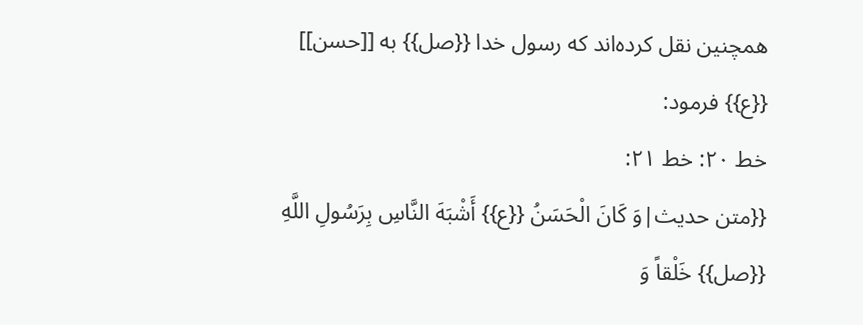همچنین نقل کرده‌اند که رسول خدا {{صل}} به [[حسن]] {{ع}} فرمود:
خط ۲۰: خط ۲۱:
{{متن حدیث|وَ كَانَ الْحَسَنُ {{ع}} أَشْبَهَ النَّاسِ بِرَسُولِ اللَّهِ {{صل}} خَلْقاً وَ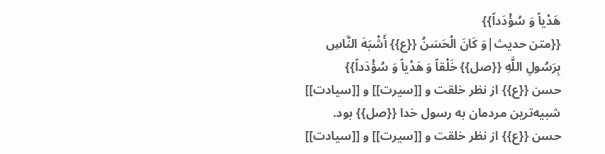هَدْياً وَ سُؤْدَداً}}
{{متن حدیث|وَ كَانَ الْحَسَنُ {{ع}} أَشْبَهَ النَّاسِ بِرَسُولِ اللَّهِ {{صل}} خَلْقاً وَ هَدْياً وَ سُؤْدَداً}}
حسن {{ع}} از نظر خلقت و [[سیرت]] و [[سیادت]] شبیه‌ترین مردمان به رسول خدا {{صل}} بود.
حسن {{ع}} از نظر خلقت و [[سیرت]] و [[سیادت]]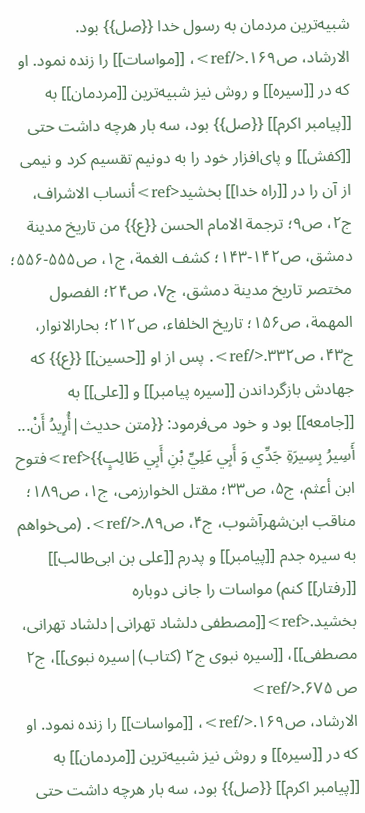شبیه‌ترین مردمان به رسول خدا {{صل}} بود.
الارشاد، ص۱۶۹.</ref>، [[مواسات]] را زنده نمود. او که در [[سیره]] و روش نیز شبیه‌ترین [[مردمان]] به [[پیامبر اکرم]] {{صل}} بود، سه بار هرچه داشت حتی [[کفش]] و پای‌افزار خود را به دونیم تقسیم کرد و نیمی از آن را در [[راه خدا]] بخشید<ref>أنساب الاشراف، ج۲، ص۹؛ ترجمة الامام الحسن {{ع}} من تاریخ مدینة دمشق، ص۱۴۲-۱۴۳؛ کشف الغمة، ج۱، ص۵۵۵-۵۵۶؛ مختصر تاریخ مدینة دمشق، ج۷، ص۲۴؛ الفصول المهمة، ص۱۵۶؛ تاریخ الخلفاء، ص۲۱۲؛ بحارالانوار، ج۴۳، ص۳۳۲.</ref>. پس از او [[حسین]] {{ع}} که جهادش بازگرداندن [[سیره پیامبر]] و [[علی]] به [[جامعه]] بود و خود می‌فرمود: {{متن حدیث|أُرِيدُ أَنْ... أَسِيرُ بِسِيرَةِ جَدِّي وَ أَبِي عَلِيِّ بْنِ أَبِي طَالِبٍ}}<ref>فتوح ابن أعثم، ج۵، ص۳۳؛ مقتل الخوارزمی، ج۱، ص۱۸۹؛ مناقب ابن‌شهرآشوب، ج۴، ص۸۹.</ref>. (می‌خواهم به سیره جدم [[پیامبر]] و پدرم [[علی بن ابی‌طالب]] [[رفتار]] کنم) مواسات را جانی دوباره بخشید.<ref>[[م‍ص‍طف‍ی‌ دل‍ش‍اد ت‍ه‍ران‍ی‌|دل‍ش‍اد ت‍ه‍ران‍ی‌، م‍ص‍طف‍ی‌]]، [[سیره نبوی ج۲ (کتاب)|سیره نبوی]]، ج۲ ص ۶۷۵.</ref>
الارشاد، ص۱۶۹.</ref>، [[مواسات]] را زنده نمود. او که در [[سیره]] و روش نیز شبیه‌ترین [[مردمان]] به [[پیامبر اکرم]] {{صل}} بود، سه بار هرچه داشت حتی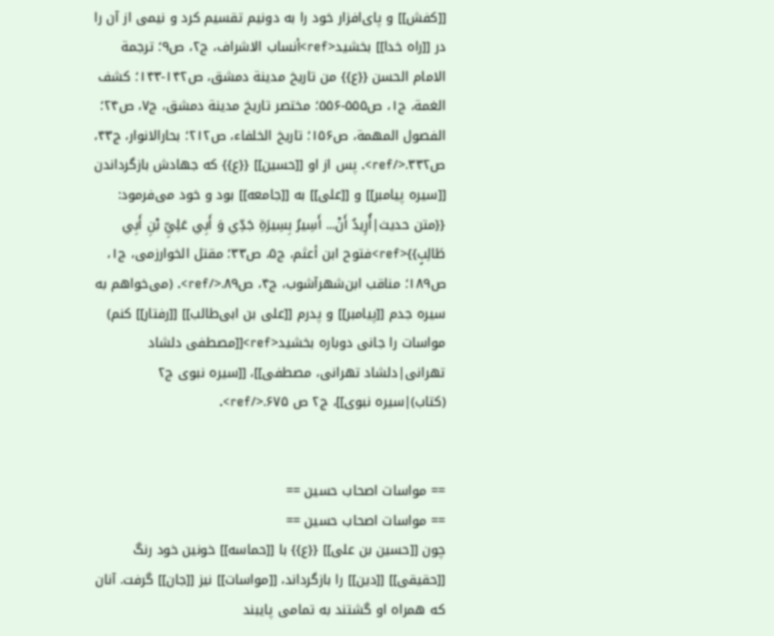[[کفش]] و پای‌افزار خود را به دونیم تقسیم کرد و نیمی از آن را در [[راه خدا]] بخشید<ref>أنساب الاشراف، ج۲، ص۹؛ ترجمة الامام الحسن {{ع}} من تاریخ مدینة دمشق، ص۱۴۲-۱۴۳؛ کشف الغمة، ج۱، ص۵۵۵-۵۵۶؛ مختصر تاریخ مدینة دمشق، ج۷، ص۲۴؛ الفصول المهمة، ص۱۵۶؛ تاریخ الخلفاء، ص۲۱۲؛ بحارالانوار، ج۴۳، ص۳۳۲.</ref>. پس از او [[حسین]] {{ع}} که جهادش بازگرداندن [[سیره پیامبر]] و [[علی]] به [[جامعه]] بود و خود می‌فرمود: {{متن حدیث|أُرِيدُ أَنْ... أَسِيرُ بِسِيرَةِ جَدِّي وَ أَبِي عَلِيِّ بْنِ أَبِي طَالِبٍ}}<ref>فتوح ابن أعثم، ج۵، ص۳۳؛ مقتل الخوارزمی، ج۱، ص۱۸۹؛ مناقب ابن‌شهرآشوب، ج۴، ص۸۹.</ref>. (می‌خواهم به سیره جدم [[پیامبر]] و پدرم [[علی بن ابی‌طالب]] [[رفتار]] کنم) مواسات را جانی دوباره بخشید<ref>[[م‍ص‍طف‍ی‌ دل‍ش‍اد ت‍ه‍ران‍ی‌|دل‍ش‍اد ت‍ه‍ران‍ی‌، م‍ص‍طف‍ی‌]]، [[سیره نبوی ج۲ (کتاب)|سیره نبوی]]، ج۲ ص ۶۷۵.</ref>.


== مواسات اصحاب حسین ==
== مواسات اصحاب حسین ==
چون [[حسین بن علی]] {{ع}} با [[حماسه]] خونین خود رنگ [[حقیقی]] [[دین]] را بازگرداند، [[مواسات]] نیز [[جان]] گرفت. آنان که همراه او گشتند به تمامی پایبند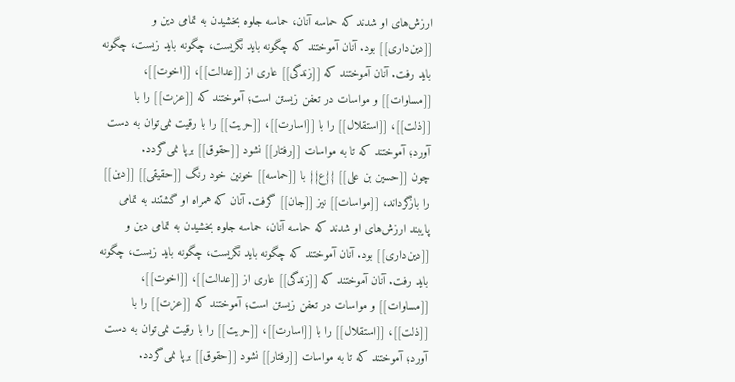ارزش‌های او شدند که حماسه آنان، حماسه جلوه بخشیدن به تمامی دین و [[دین‌داری]] بود. آنان آموختند که چگونه باید نگریست، چگونه باید زیست، چگونه باید رفت. آنان آموختند که [[زندگی]] عاری از [[عدالت]]، [[اخوت]]، [[مساوات]] و مواسات در تعفن زیستن است؛ آموختند که [[عزت]] را با [[ذلت]]، [[استقلال]] را با [[اسارت]]، [[حریت]] را با رقیت نمی‌توان به دست آورد؛ آموختند که تا به مواسات [[رفتار]] نشود [[حقوق]] برپا نمی‌گردد.
چون [[حسین بن علی]] {{ع}} با [[حماسه]] خونین خود رنگ [[حقیقی]] [[دین]] را بازگرداند، [[مواسات]] نیز [[جان]] گرفت. آنان که همراه او گشتند به تمامی پایبند ارزش‌های او شدند که حماسه آنان، حماسه جلوه بخشیدن به تمامی دین و [[دین‌داری]] بود. آنان آموختند که چگونه باید نگریست، چگونه باید زیست، چگونه باید رفت. آنان آموختند که [[زندگی]] عاری از [[عدالت]]، [[اخوت]]، [[مساوات]] و مواسات در تعفن زیستن است؛ آموختند که [[عزت]] را با [[ذلت]]، [[استقلال]] را با [[اسارت]]، [[حریت]] را با رقیت نمی‌توان به دست آورد؛ آموختند که تا به مواسات [[رفتار]] نشود [[حقوق]] برپا نمی‌گردد.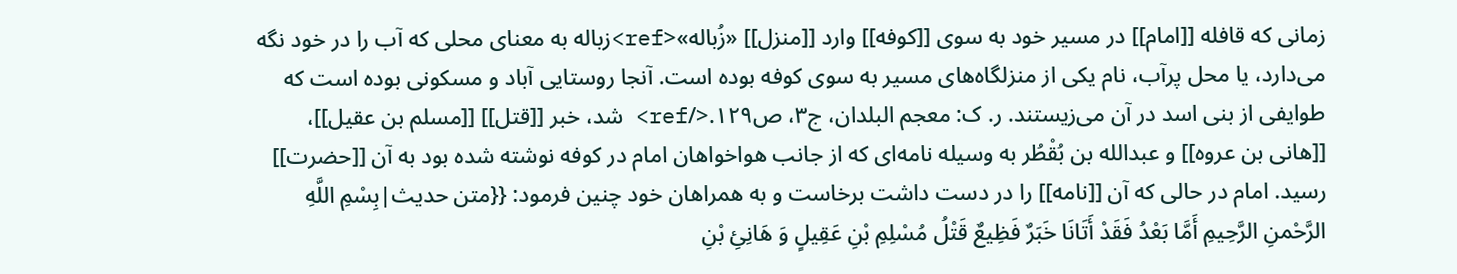زمانی که قافله [[امام]] در مسیر خود به سوی [[کوفه]] وارد [[منزل]] «زُباله»<ref>زباله به معنای محلی که آب را در خود نگه می‌دارد، یا محل پرآب، نام یکی از منزلگاه‌های مسیر به سوی کوفه بوده است. آنجا روستایی آباد و مسکونی بوده است که طوایفی از بنی اسد در آن می‌زیستند. ر. ک: معجم البلدان، ج۳، ص۱۲۹.</ref> شد، خبر [[قتل]] [[مسلم بن عقیل]]، [[هانی بن عروه]] و عبدالله بن بُقْطُر به وسیله نامه‌ای که از جانب هواخواهان امام در کوفه نوشته شده بود به آن [[حضرت]] رسید. امام در حالی که آن [[نامه]] را در دست داشت برخاست و به همراهان خود چنین فرمود: {{متن حدیث|بِسْمِ اللَّهِ الرَّحْمنِ الرَّحِيمِ أَمَّا بَعْدُ فَقَدْ أَتَانَا خَبَرٌ فَظِيعٌ قَتْلُ مُسْلِمِ بْنِ عَقِيلٍ وَ هَانِئِ بْنِ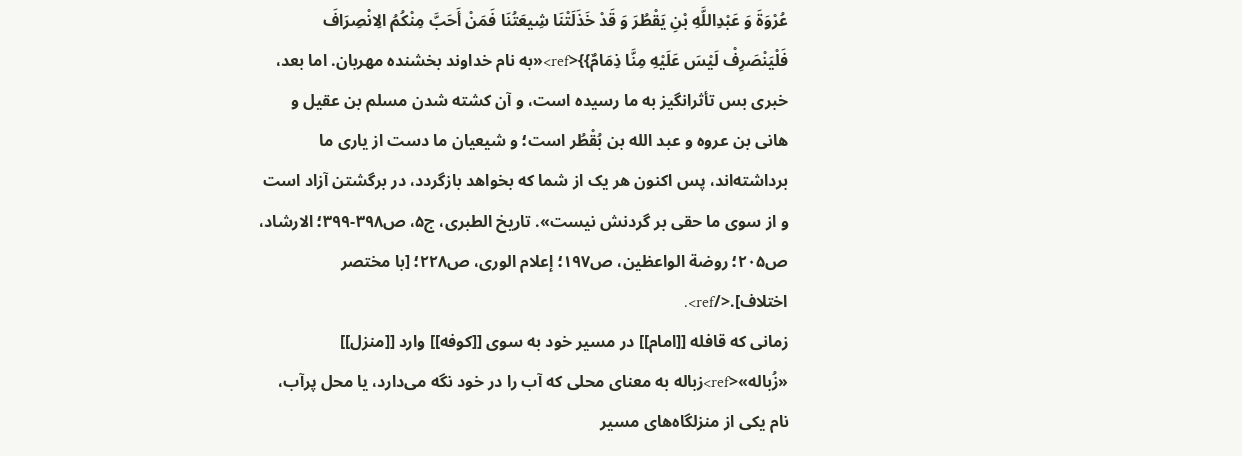عُرْوَةَ وَ عَبْدِاللَّهِ بْنِ يَقْطُرَ وَ قَدْ خَذَلَتْنَا شِيعَتُنَا فَمَنْ أَحَبَّ مِنْكُمُ الِانْصِرَافَ فَلْيَنْصَرِفْ لَيْسَ عَلَيْهِ مِنَّا ذِمَامٌ}}<ref>«به نام خداوند بخشنده مهربان. اما بعد، خبری بس تأثرانگیز به ما رسیده است، و آن کشته شدن مسلم بن عقیل و هانی بن عروه و عبد الله بن بُقْطُر است؛ و شیعیان ما دست از یاری ما برداشته‌اند، پس اکنون هر یک از شما که بخواهد بازگردد، در برگشتن آزاد است و از سوی ما حقی بر گردنش نیست». تاریخ الطبری، ج۵، ص۳۹۸-۳۹۹؛ الارشاد، ص۲۰۵؛ روضة الواعظین، ص۱۹۷؛ إعلام الوری، ص۲۲۸؛ [با مختصر اختلاف].</ref>.
زمانی که قافله [[امام]] در مسیر خود به سوی [[کوفه]] وارد [[منزل]] «زُباله»<ref>زباله به معنای محلی که آب را در خود نگه می‌دارد، یا محل پرآب، نام یکی از منزلگاه‌های مسیر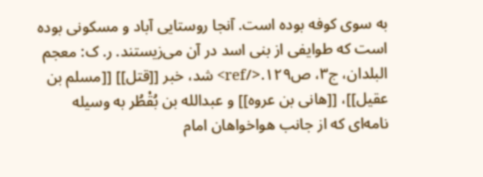به سوی کوفه بوده است. آنجا روستایی آباد و مسکونی بوده است که طوایفی از بنی اسد در آن می‌زیستند. ر. ک: معجم البلدان، ج۳، ص۱۲۹.</ref> شد، خبر [[قتل]] [[مسلم بن عقیل]]، [[هانی بن عروه]] و عبدالله بن بُقْطُر به وسیله نامه‌ای که از جانب هواخواهان امام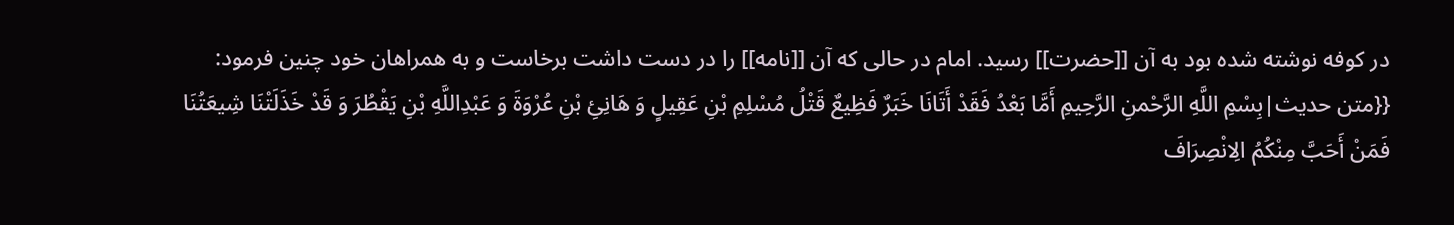در کوفه نوشته شده بود به آن [[حضرت]] رسید. امام در حالی که آن [[نامه]] را در دست داشت برخاست و به همراهان خود چنین فرمود: {{متن حدیث|بِسْمِ اللَّهِ الرَّحْمنِ الرَّحِيمِ أَمَّا بَعْدُ فَقَدْ أَتَانَا خَبَرٌ فَظِيعٌ قَتْلُ مُسْلِمِ بْنِ عَقِيلٍ وَ هَانِئِ بْنِ عُرْوَةَ وَ عَبْدِاللَّهِ بْنِ يَقْطُرَ وَ قَدْ خَذَلَتْنَا شِيعَتُنَا فَمَنْ أَحَبَّ مِنْكُمُ الِانْصِرَافَ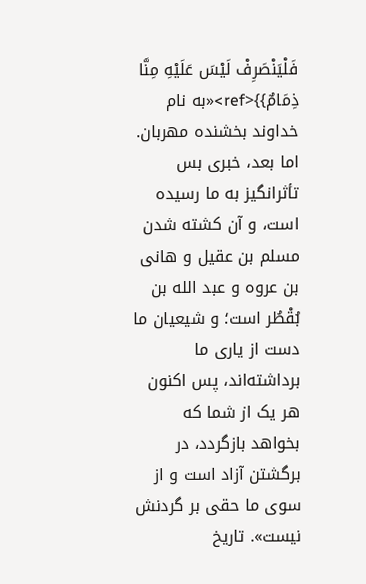فَلْيَنْصَرِفْ لَيْسَ عَلَيْهِ مِنَّا ذِمَامٌ}}<ref>«به نام خداوند بخشنده مهربان. اما بعد، خبری بس تأثرانگیز به ما رسیده است، و آن کشته شدن مسلم بن عقیل و هانی بن عروه و عبد الله بن بُقْطُر است؛ و شیعیان ما دست از یاری ما برداشته‌اند، پس اکنون هر یک از شما که بخواهد بازگردد، در برگشتن آزاد است و از سوی ما حقی بر گردنش نیست». تاریخ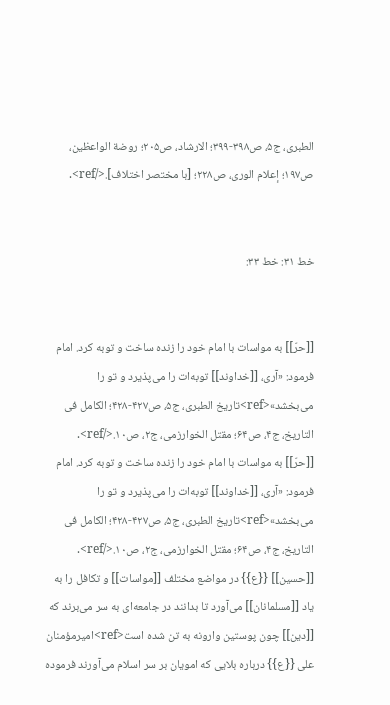الطبری، ج۵، ص۳۹۸-۳۹۹؛ الارشاد، ص۲۰۵؛ روضة الواعظین، ص۱۹۷؛ إعلام الوری، ص۲۲۸؛ [با مختصر اختلاف].</ref>.


خط ۳۱: خط ۳۳:


[[حرّ]] به مواسات با امام خود را زنده ساخت و توبه کرد. امام فرمود: «آری، [[خداوند]] توبه‌ات را می‌پذیرد و تو را می‌بخشد»<ref>تاریخ الطبری، ج۵، ص۴۲۷-۴۲۸؛ الکامل فی التاریخ، ج۴، ص۶۴؛ مقتل الخوارزمی، ج۲، ص۱۰.</ref>.
[[حرّ]] به مواسات با امام خود را زنده ساخت و توبه کرد. امام فرمود: «آری، [[خداوند]] توبه‌ات را می‌پذیرد و تو را می‌بخشد»<ref>تاریخ الطبری، ج۵، ص۴۲۷-۴۲۸؛ الکامل فی التاریخ، ج۴، ص۶۴؛ مقتل الخوارزمی، ج۲، ص۱۰.</ref>.
[[حسین]] {{ع}} در مواضع مختلف [[مواسات]] و تکافل را به یاد [[مسلمانان]] می‌آورد تا بدانند در جامعه‌ای به سر می‌برند که [[دین]] چون پوستین وارونه به تن شده است<ref>امیرمؤمنان علی {{ع}} درباره بلایی که امویان بر سر اسلام می‌آورند فرموده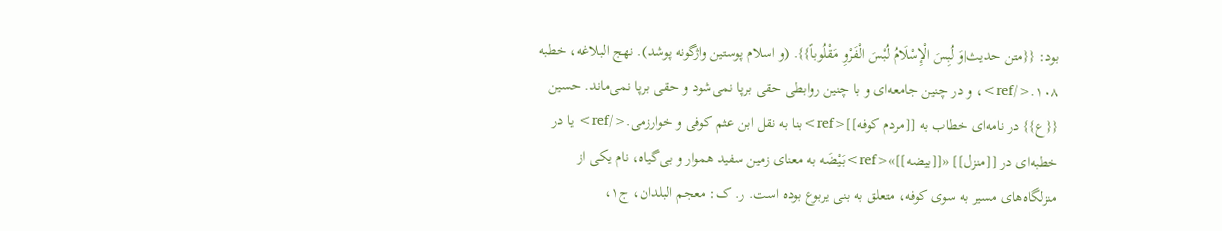بود: {{متن حدیث|وَ لُبِسَ الْإِسْلَامُ لُبْسَ الْفَرْوِ مَقْلُوباً}}. (و اسلام پوستین واژگونه پوشد). نهج البلاغه، خطبه ۱۰۸.</ref>، و در چنین جامعه‌ای و با چنین روابطی حقی برپا نمی‌شود و حقی برپا نمی‌ماند. حسین {{ع}} در نامه‌ای خطاب به [[مردم کوفه]]<ref>بنا به نقل ابن عثم کوفی و خوارزمی.</ref> یا در خطبه‌ای در [[منزل]] «[[بیضه]]»<ref>بَیْضَه به معنای زمین سفید هموار و بی‌گیاه، نام یکی از منزلگاه‌های مسیر به سوی کوفه، متعلق به بنی یربوع بوده است. ر. ک: معجم البلدان، ج۱،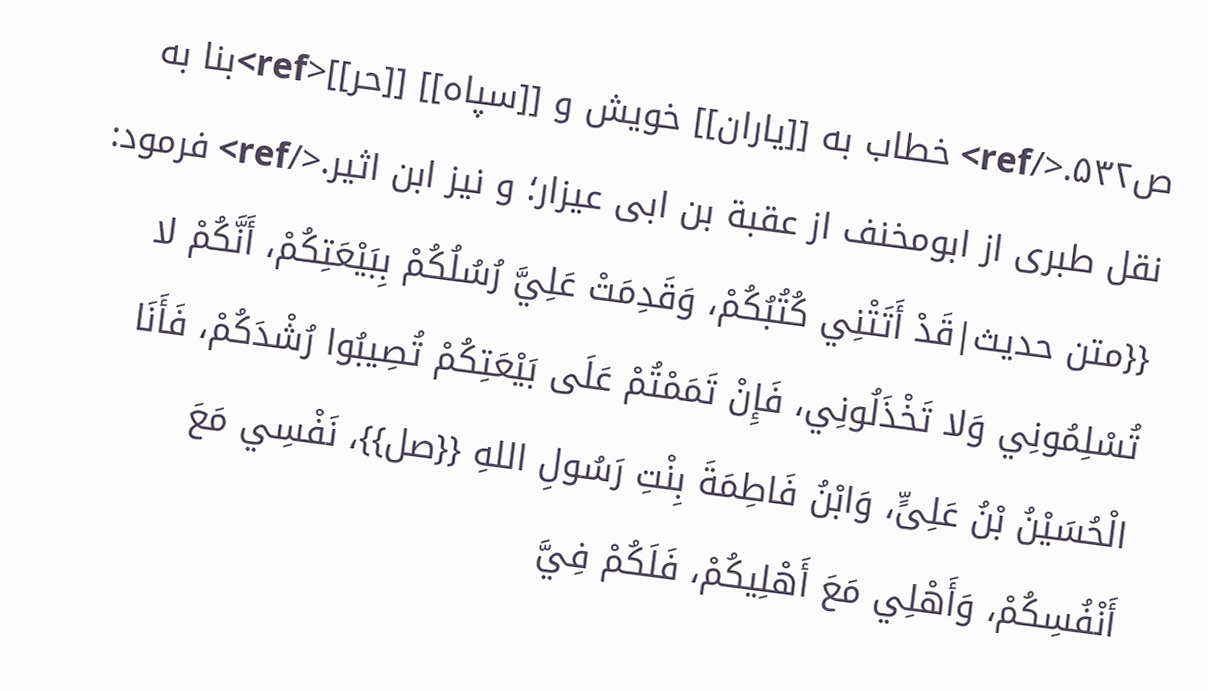ص۵۳۲.</ref> خطاب به [[یاران]] خویش و [[سپاه]] [[حر]]<ref>بنا به نقل طبری از ابومخنف از عقبة بن ابی عیزار؛ و نیز ابن اثیر.</ref> فرمود: {{متن حدیث|قَدْ أَتَتْنِي كُتُبُكُمْ، وَقَدِمَتْ عَلِيَّ رُسُلُكُمْ بِبَيْعَتِكُمْ، أَنَّكُمْ لا تُسْلِمُونِي وَلا تَخْذَلُونِي، فَإِنْ تَمَمْتُمْ عَلَى بَيْعَتِكُمْ تُصِيبُوا رُشْدَكُمْ، فَأَنَا الْحُسَيْنُ بْنُ عَلِىٍّ، وَابْنُ فَاطِمَةَ بِنْتِ رَسُولِ اللهِ {{صل}}، نَفْسِي مَعَ أَنْفُسِكُمْ، وَأَهْلِي مَعَ أَهْلِيكُمْ، فَلَكُمْ فِيَّ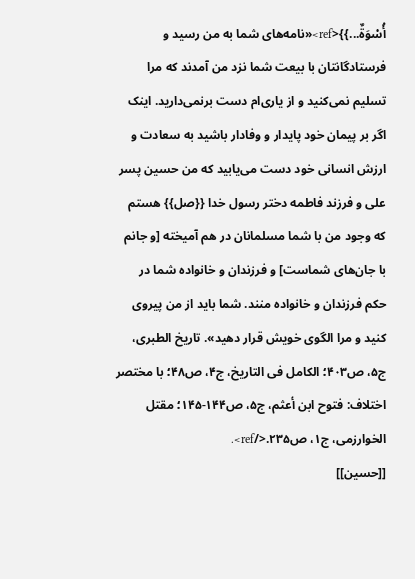أُسْوَةٌ...}}<ref>«نامه‌های شما به من رسید و فرستادگانتان با بیعت شما نزد من آمدند که مرا تسلیم نمی‌کنید و از یاری‌ام دست برنمی‌دارید. اینک اگر بر پیمان خود پایدار و وفادار باشید به سعادت و ارزش انسانی خود دست می‌یابید که من حسین پسر علی و فرزند فاطمه دختر رسول خدا {{صل}} هستم که وجود من با شما مسلمانان در هم آمیخته [و جانم با جان‌های شماست] و فرزندان و خانواده شما در حکم فرزندان و خانواده منند. شما باید از من پیروی کنید و مرا الگوی خویش قرار دهید». تاریخ الطبری، ج۵، ص۴۰۳؛ الکامل فی التاریخ، ج۴، ص۴۸؛ با مختصر اختلاف: فتوح ابن أعثم، ج۵، ص۱۴۴-۱۴۵؛ مقتل الخوارزمی، ج۱، ص۲۳۵.</ref>.
[[حسین]]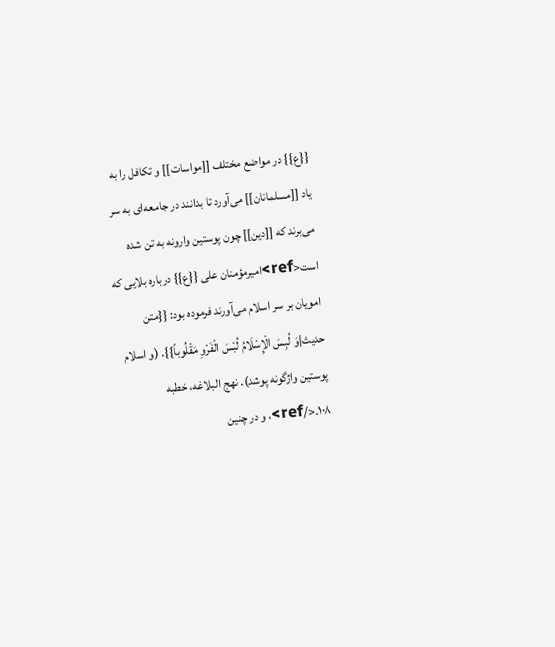{{ع}} در مواضع مختلف [[مواسات]] و تکافل را به یاد [[مسلمانان]] می‌آورد تا بدانند در جامعه‌ای به سر می‌برند که [[دین]] چون پوستین وارونه به تن شده است<ref>امیرمؤمنان علی {{ع}} درباره بلایی که امویان بر سر اسلام می‌آورند فرموده بود: {{متن حدیث|وَ لُبِسَ الْإِسْلَامُ لُبْسَ الْفَرْوِ مَقْلُوباً}}. (و اسلام پوستین واژگونه پوشد). نهج البلاغه، خطبه ۱۰۸.</ref>، و در چنین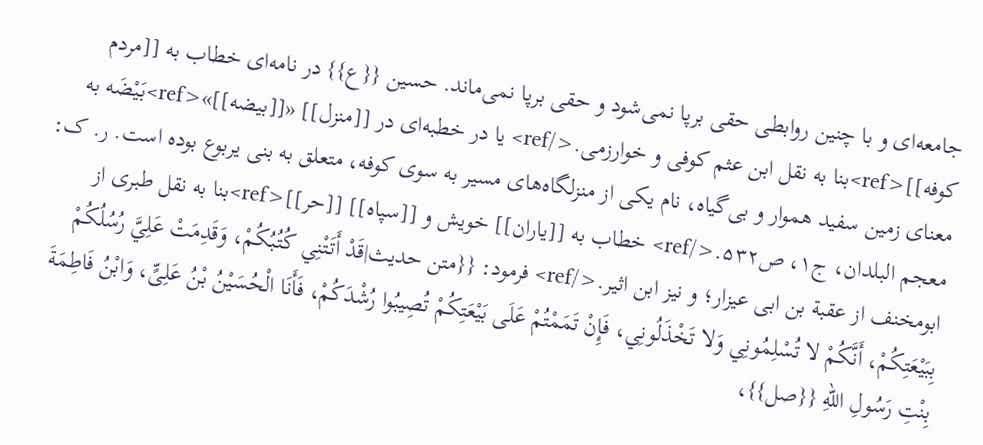جامعه‌ای و با چنین روابطی حقی برپا نمی‌شود و حقی برپا نمی‌ماند. حسین {{ع}} در نامه‌ای خطاب به [[مردم کوفه]]<ref>بنا به نقل ابن عثم کوفی و خوارزمی.</ref> یا در خطبه‌ای در [[منزل]] «[[بیضه]]»<ref>بَیْضَه به معنای زمین سفید هموار و بی‌گیاه، نام یکی از منزلگاه‌های مسیر به سوی کوفه، متعلق به بنی یربوع بوده است. ر. ک: معجم البلدان، ج۱، ص۵۳۲.</ref> خطاب به [[یاران]] خویش و [[سپاه]] [[حر]]<ref>بنا به نقل طبری از ابومخنف از عقبة بن ابی عیزار؛ و نیز ابن اثیر.</ref> فرمود: {{متن حدیث|قَدْ أَتَتْنِي كُتُبُكُمْ، وَقَدِمَتْ عَلِيَّ رُسُلُكُمْ بِبَيْعَتِكُمْ، أَنَّكُمْ لا تُسْلِمُونِي وَلا تَخْذَلُونِي، فَإِنْ تَمَمْتُمْ عَلَى بَيْعَتِكُمْ تُصِيبُوا رُشْدَكُمْ، فَأَنَا الْحُسَيْنُ بْنُ عَلِىٍّ، وَابْنُ فَاطِمَةَ بِنْتِ رَسُولِ اللهِ {{صل}}،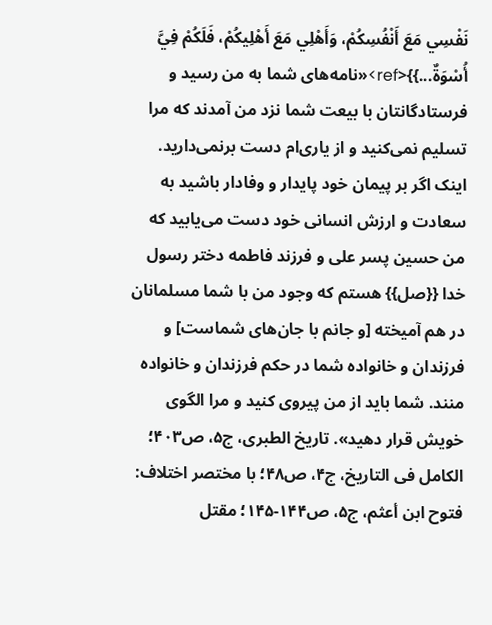نَفْسِي مَعَ أَنْفُسِكُمْ، وَأَهْلِي مَعَ أَهْلِيكُمْ، فَلَكُمْ فِيَّ أُسْوَةٌ...}}<ref>«نامه‌های شما به من رسید و فرستادگانتان با بیعت شما نزد من آمدند که مرا تسلیم نمی‌کنید و از یاری‌ام دست برنمی‌دارید. اینک اگر بر پیمان خود پایدار و وفادار باشید به سعادت و ارزش انسانی خود دست می‌یابید که من حسین پسر علی و فرزند فاطمه دختر رسول خدا {{صل}} هستم که وجود من با شما مسلمانان در هم آمیخته [و جانم با جان‌های شماست] و فرزندان و خانواده شما در حکم فرزندان و خانواده منند. شما باید از من پیروی کنید و مرا الگوی خویش قرار دهید». تاریخ الطبری، ج۵، ص۴۰۳؛ الکامل فی التاریخ، ج۴، ص۴۸؛ با مختصر اختلاف: فتوح ابن أعثم، ج۵، ص۱۴۴-۱۴۵؛ مقتل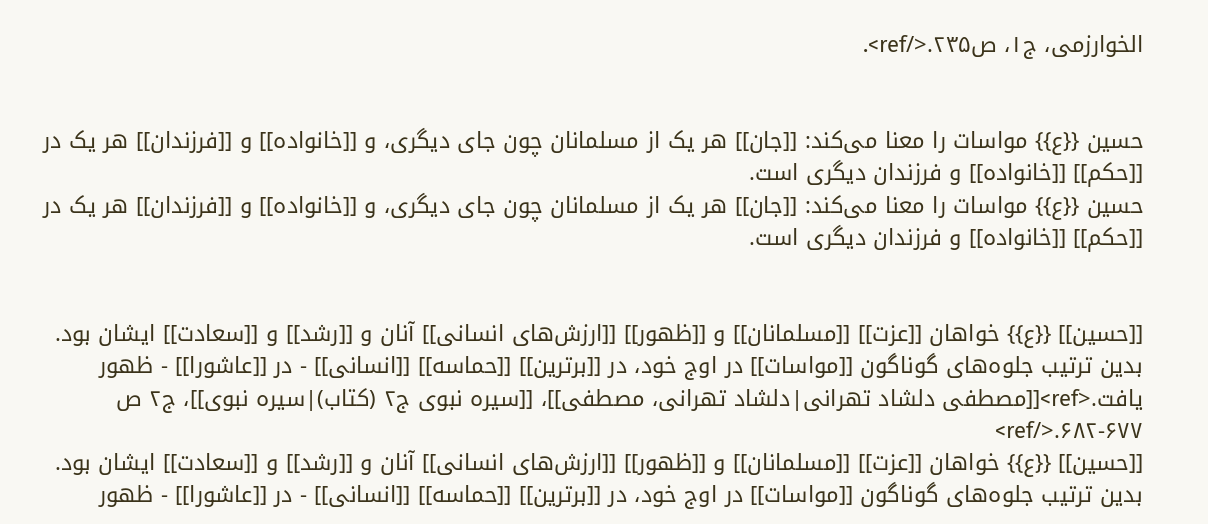الخوارزمی، ج۱، ص۲۳۵.</ref>.


حسین {{ع}} مواسات را معنا می‌کند: [[جان]] هر یک از مسلمانان چون جای دیگری، و [[خانواده]] و [[فرزندان]] هر یک در [[حکم]] [[خانواده]] و فرزندان دیگری است.
حسین {{ع}} مواسات را معنا می‌کند: [[جان]] هر یک از مسلمانان چون جای دیگری، و [[خانواده]] و [[فرزندان]] هر یک در [[حکم]] [[خانواده]] و فرزندان دیگری است.


[[حسین]] {{ع}} خواهان [[عزت]] [[مسلمانان]] و [[ظهور]] [[ارزش‌های انسانی]] آنان و [[رشد]] و [[سعادت]] ایشان بود. بدین ترتیب جلوه‌های گوناگون [[مواسات]] در اوج خود، در [[برترین]] [[حماسه]] [[انسانی]] - در [[عاشورا]] - ظهور یافت.<ref>[[م‍ص‍طف‍ی‌ دل‍ش‍اد ت‍ه‍ران‍ی‌|دل‍ش‍اد ت‍ه‍ران‍ی‌، م‍ص‍طف‍ی‌]]، [[سیره نبوی ج۲ (کتاب)|سیره نبوی]]، ج۲ ص ۶۷۷-۶۸۲.</ref>
[[حسین]] {{ع}} خواهان [[عزت]] [[مسلمانان]] و [[ظهور]] [[ارزش‌های انسانی]] آنان و [[رشد]] و [[سعادت]] ایشان بود. بدین ترتیب جلوه‌های گوناگون [[مواسات]] در اوج خود، در [[برترین]] [[حماسه]] [[انسانی]] - در [[عاشورا]] - ظهور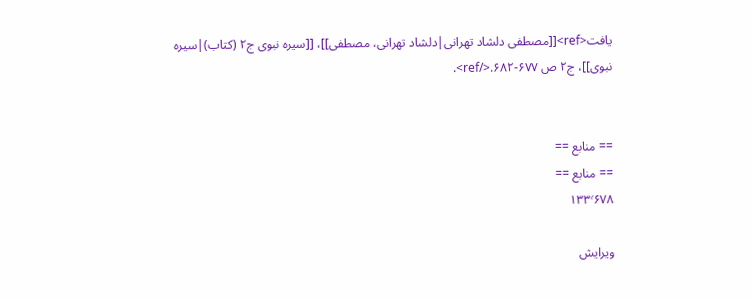یافت<ref>[[م‍ص‍طف‍ی‌ دل‍ش‍اد ت‍ه‍ران‍ی‌|دل‍ش‍اد ت‍ه‍ران‍ی‌، م‍ص‍طف‍ی‌]]، [[سیره نبوی ج۲ (کتاب)|سیره نبوی]]، ج۲ ص ۶۷۷-۶۸۲.</ref>.


== منابع ==
== منابع ==
۱۳۳٬۶۷۸

ویرایش